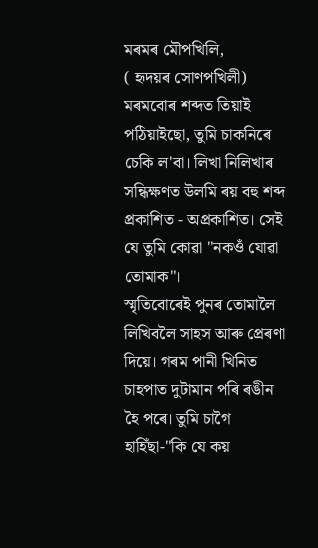মৰমৰ মৌপখিলি,
( হৃদয়ৰ সোণপখিলী)
মৰমবোৰ শব্দত তিয়াই পঠিয়াইছো, তুমি চাকনিৰে চেকি ল'বা। লিখা নিলিখাৰ সন্ধিক্ষণত উলমি ৰয় বহু শব্দ প্ৰকাশিত - অপ্ৰকাশিত। সেই যে তুমি কোৱা "নকওঁ যোৱা তোমাক"।
স্মৃতিবোৰেই পুনৰ তোমালৈ লিখিবলৈ সাহস আৰু প্ৰেৰণা দিয়ে। গৰম পানী খিনিত চাহপাত দুটামান পৰি ৰঙীন হৈ পৰে। তুমি চাগৈ হাহিঁছা-"কি যে কয়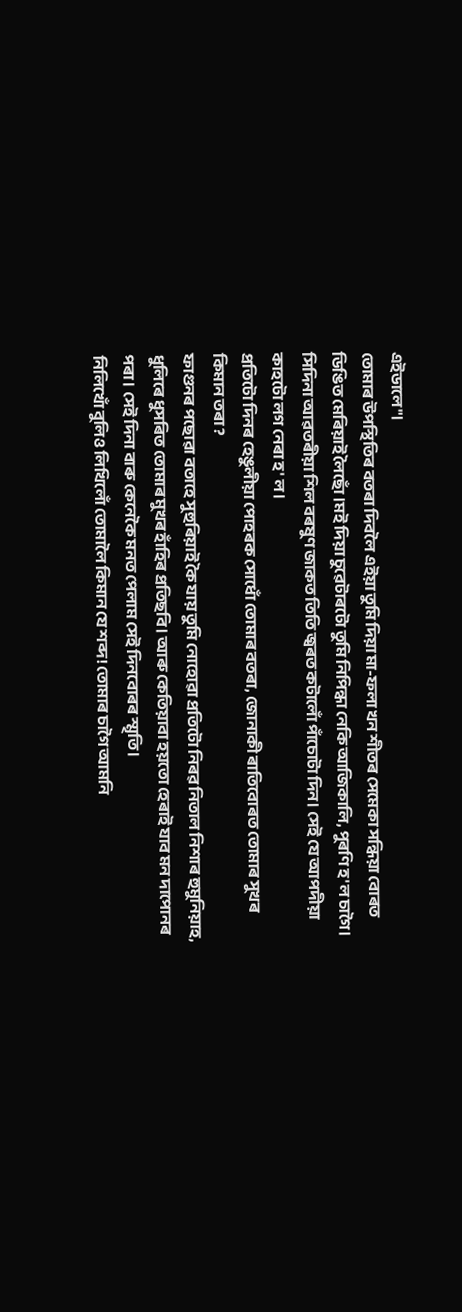এইডালে"।
তোমাৰ উপস্থিতিৰ বতৰা দিবলৈ এইয়া তুমি দিয়া মা-ফলা খন শীতৰ সেমেকা সন্ধিয়া বোৰত ডিঙিত মেৰিয়াই লৈছোঁ ।মই দিয়া চুৱেটাৰটো তুমি নিপিন্ধা নেকি আজিকালি, পুৰণি হ'ল চাগৈ।
সিদিনা আৱতৰীয়া শিল বৰষুণ জাকত তিতি জ্বৰত কটালোঁ পাঁচোটা দিন। সেই যে আপদীয়া কাহটো লগ নেৰা হ' ল।
প্ৰতিটো দিনৰ হেঙুলীয়া পোহৰক সোধোঁ তোমাৰ বতৰা, জোনাকী ৰাতিবোৰত তোমাৰ সুখৰ কিমান তৰা ?
ফাগুনৰ পছোৱা বতাহে সুহুৰিয়াই কৈ যায় তুমি নোহোৱা প্ৰতিটো নিৰৱ নিতাল নিশাৰ হুমুনিয়াহ, ধুলিৰে ধুসৰিত তোমাৰ মুখৰ হাঁহিৰ প্ৰতিছবি। আৰু কেতিয়াবা হয়তো হেৰাই যাব মন দাপোনৰ পৰা। সেই দিনা বাৰু কেনেকৈ মনত পেলাম সেই দিনবোৰৰ স্মৃতি।
নিলিখোঁ বুলিও লিখিলোঁ তোমালৈ কিমান যে শব্দ! তোমাৰ চাগৈ আমনি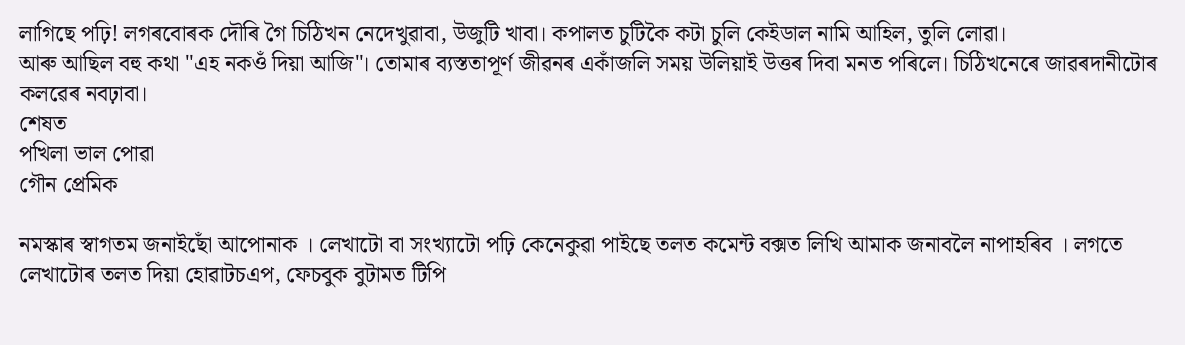লাগিছে পঢ়ি! লগৰবোৰক দৌৰি গৈ চিঠিখন নেদেখুৱাবা, উজুটি খাবা। কপালত চুটিকৈ কটা চুলি কেইডাল নামি আহিল, তুলি লোৱা।
আৰু আছিল বহু কথা "এহ নকওঁ দিয়া আজি"। তোমাৰ ব্যস্ততাপূৰ্ণ জীৱনৰ একাঁজলি সময় উলিয়াই উত্তৰ দিবা মনত পৰিলে। চিঠিখনেৰে জাৱৰদানীটোৰ কলৱেৰ নবঢ়াবা।
শেষত
পখিলা ভাল পোৱা
গৌন প্ৰেমিক

নমস্কাৰ স্বাগতম জনাইছোঁ আপোনাক । লেখাটো বা সংখ্যাটো পঢ়ি কেনেকুৱা পাইছে তলত কমেন্ট বক্সত লিখি আমাক জনাবলৈ নাপাহৰিব । লগতে লেখাটোৰ তলত দিয়া হোৱাটচএপ, ফেচবুক বুটামত টিপি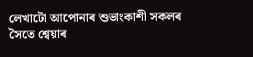লেখাটো আপোনাৰ শুভাংকাশী সকলৰ সৈতে শ্বেয়াৰ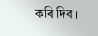কৰি দিব ।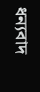ধন্যবাদ